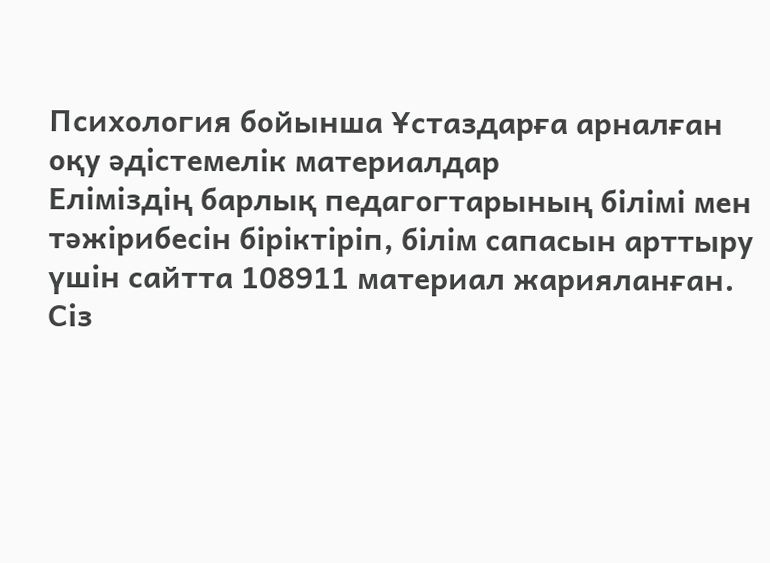Психология бойынша Ұстаздарға арналған оқу әдістемелік материалдар
Еліміздің барлық педагогтарының білімі мен тәжірибесін біріктіріп, білім сапасын арттыру үшін сайтта 108911 материал жарияланған. Сіз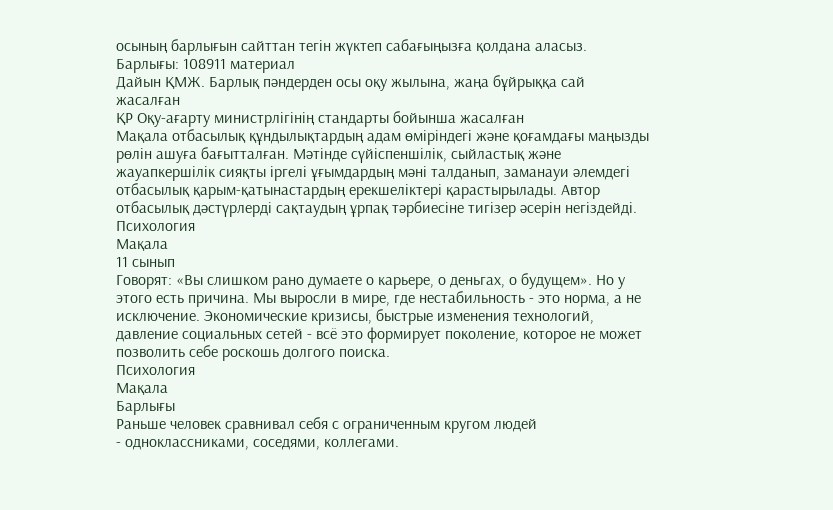осының барлығын сайттан тегін жүктеп сабағыңызға қолдана аласыз.
Барлығы: 108911 материал
Дайын ҚМЖ. Барлық пәндерден осы оқу жылына, жаңа бұйрыққа сай жасалған
ҚР Оқу-ағарту министрлігінің стандарты бойынша жасалған
Мақала отбасылық құндылықтардың адам өміріндегі және қоғамдағы маңызды рөлін ашуға бағытталған. Мәтінде сүйіспеншілік, сыйластық және жауапкершілік сияқты іргелі ұғымдардың мәні талданып, заманауи әлемдегі отбасылық қарым-қатынастардың ерекшеліктері қарастырылады. Автор отбасылық дәстүрлерді сақтаудың ұрпақ тәрбиесіне тигізер әсерін негіздейді.
Психология
Мақала
11 сынып
Говорят: «Вы слишком рано думаете о карьере, о деньгах, о будущем». Но у этого есть причина. Мы выросли в мире, где нестабильность - это норма, а не исключение. Экономические кризисы, быстрые изменения технологий, давление социальных сетей - всё это формирует поколение, которое не может позволить себе роскошь долгого поиска.
Психология
Мақала
Барлығы
Раньше человек сравнивал себя с ограниченным кругом людей
- одноклассниками, соседями, коллегами.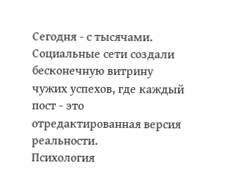Сегодня - с тысячами. Социальные сети создали бесконечную витрину чужих успехов, где каждый пост - это отредактированная версия реальности.
Психология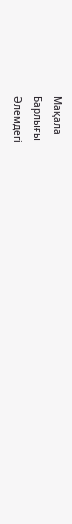Мақала
Барлығы
Әлемдегі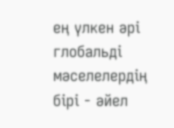ең үлкен әрі глобальді мәселелердің бірі - әйел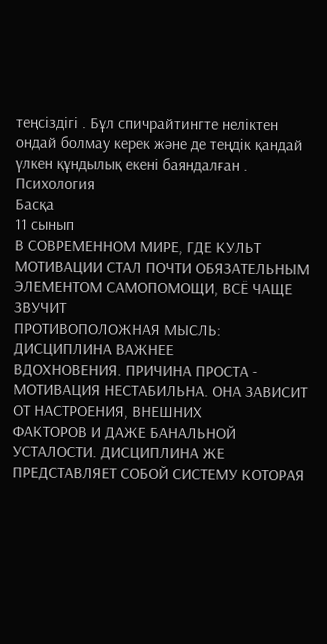теңсіздігі . Бұл спичрайтингте неліктен ондай болмау керек және де теңдік қандай үлкен құндылық екені баяндалған .
Психология
Басқа
11 сынып
В СОВРЕМЕННОМ МИРЕ, ГДЕ КУЛЬТ МОТИВАЦИИ СТАЛ ПОЧТИ ОБЯЗАТЕЛЬНЫМ ЭЛЕМЕНТОМ САМОПОМОЩИ, ВСЁ ЧАЩЕ ЗВУЧИТ
ПРОТИВОПОЛОЖНАЯ МЫСЛЬ:
ДИСЦИПЛИНА ВАЖНЕЕ
ВДОХНОВЕНИЯ. ПРИЧИНА ПРОСТА - МОТИВАЦИЯ НЕСТАБИЛЬНА. ОНА ЗАВИСИТ ОТ НАСТРОЕНИЯ, ВНЕШНИХ
ФАКТОРОВ И ДАЖЕ БАНАЛЬНОЙ
УСТАЛОСТИ. ДИСЦИПЛИНА ЖЕ ПРЕДСТАВЛЯЕТ СОБОЙ СИСТЕМУ КОТОРАЯ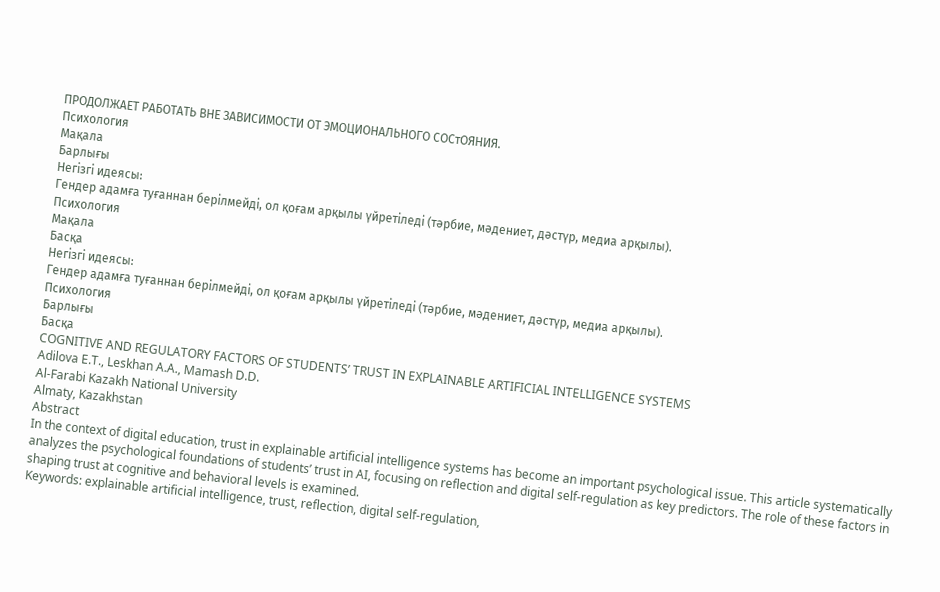ПРОДОЛЖАЕТ РАБОТАТЬ ВНЕ ЗАВИСИМОСТИ ОТ ЭМОЦИОНАЛЬНОГО СОСтОЯНИЯ.
Психология
Мақала
Барлығы
Негізгі идеясы:
Гендер адамға туғаннан берілмейді, ол қоғам арқылы үйретіледі (тәрбие, мәдениет, дәстүр, медиа арқылы).
Психология
Мақала
Басқа
Негізгі идеясы:
Гендер адамға туғаннан берілмейді, ол қоғам арқылы үйретіледі (тәрбие, мәдениет, дәстүр, медиа арқылы).
Психология
Барлығы
Басқа
COGNITIVE AND REGULATORY FACTORS OF STUDENTS’ TRUST IN EXPLAINABLE ARTIFICIAL INTELLIGENCE SYSTEMS
Adilova E.T., Leskhan A.A., Mamash D.D.
Al-Farabi Kazakh National University
Almaty, Kazakhstan
Abstract
In the context of digital education, trust in explainable artificial intelligence systems has become an important psychological issue. This article systematically analyzes the psychological foundations of students’ trust in AI, focusing on reflection and digital self-regulation as key predictors. The role of these factors in shaping trust at cognitive and behavioral levels is examined.
Keywords: explainable artificial intelligence, trust, reflection, digital self-regulation,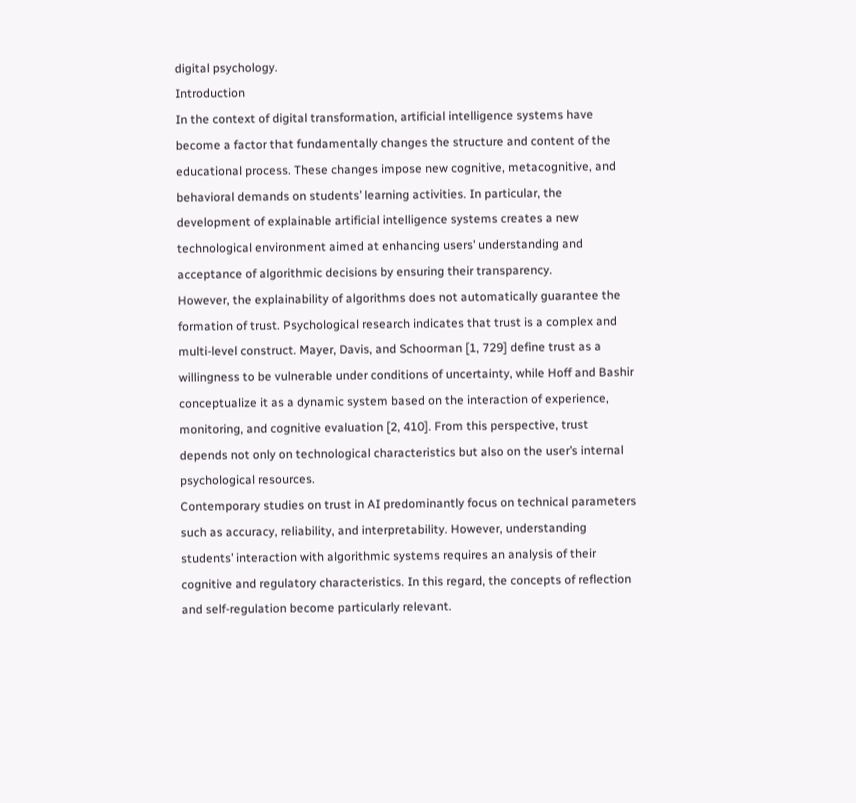digital psychology.
Introduction
In the context of digital transformation, artificial intelligence systems have become a factor that fundamentally changes the structure and content of the educational process. These changes impose new cognitive, metacognitive, and behavioral demands on students’ learning activities. In particular, the development of explainable artificial intelligence systems creates a new technological environment aimed at enhancing users’ understanding and acceptance of algorithmic decisions by ensuring their transparency.
However, the explainability of algorithms does not automatically guarantee the formation of trust. Psychological research indicates that trust is a complex and multi-level construct. Mayer, Davis, and Schoorman [1, 729] define trust as a willingness to be vulnerable under conditions of uncertainty, while Hoff and Bashir conceptualize it as a dynamic system based on the interaction of experience, monitoring, and cognitive evaluation [2, 410]. From this perspective, trust depends not only on technological characteristics but also on the user’s internal psychological resources.
Contemporary studies on trust in AI predominantly focus on technical parameters such as accuracy, reliability, and interpretability. However, understanding students’ interaction with algorithmic systems requires an analysis of their cognitive and regulatory characteristics. In this regard, the concepts of reflection and self-regulation become particularly relevant.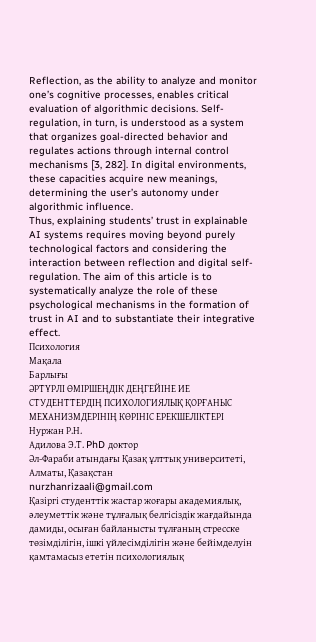Reflection, as the ability to analyze and monitor one’s cognitive processes, enables critical evaluation of algorithmic decisions. Self-regulation, in turn, is understood as a system that organizes goal-directed behavior and regulates actions through internal control mechanisms [3, 282]. In digital environments, these capacities acquire new meanings, determining the user’s autonomy under algorithmic influence.
Thus, explaining students’ trust in explainable AI systems requires moving beyond purely technological factors and considering the interaction between reflection and digital self-regulation. The aim of this article is to systematically analyze the role of these psychological mechanisms in the formation of trust in AI and to substantiate their integrative effect.
Психология
Мақала
Барлығы
ӘРТҮРЛІ ӨМІРШЕҢДІК ДЕҢГЕЙІНЕ ИЕ СТУДЕНТТЕРДІҢ ПСИХОЛОГИЯЛЫҚ ҚОРҒАНЫС МЕХАНИЗМДЕРІНІҢ КӨРІНІС ЕРЕКШЕЛІКТЕРІ
Нуржан Р.Н.
Адилова Э.Т. PhD доктор
Әл-Фараби атындағы Қазақ ұлттық университеті, Алматы, Қазақстан
nurzhanrizaali@gmail.com
Қазіргі студенттік жастар жоғары академиялық, әлеуметтік және тұлғалық белгісіздік жағдайында дамиды, осыған байланысты тұлғаның стресске төзімділігін, ішкі үйлесімділігін және бейімделуін қамтамасыз ететін психологиялық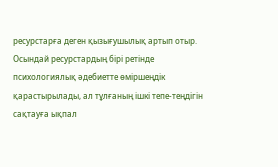ресурстарға деген қызығушылық артып отыр. Осындай ресурстардың бірі ретінде психологиялық әдебиетте өміршеңдік қарастырылады, ал тұлғаның ішкі тепе-теңдігін сақтауға ықпал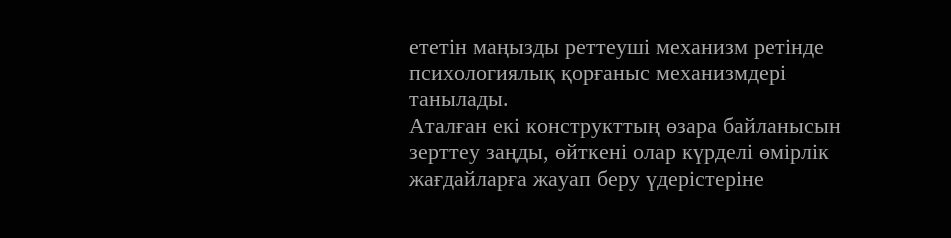ететін маңызды реттеуші механизм ретінде психологиялық қорғаныс механизмдері танылады.
Аталған екі конструкттың өзара байланысын зерттеу заңды, өйткені олар күрделі өмірлік жағдайларға жауап беру үдерістеріне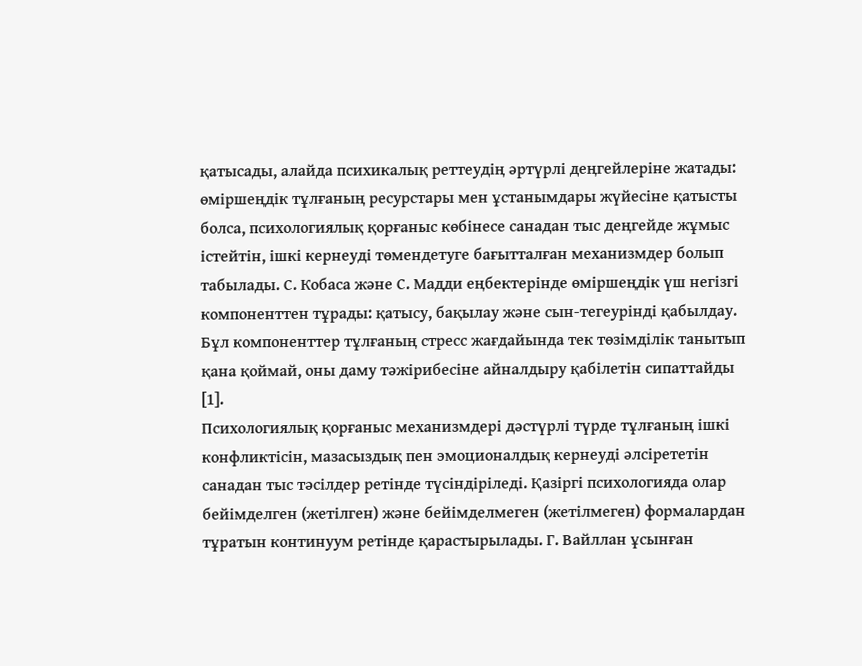қатысады, алайда психикалық реттеудің әртүрлі деңгейлеріне жатады: өміршеңдік тұлғаның ресурстары мен ұстанымдары жүйесіне қатысты болса, психологиялық қорғаныс көбінесе санадан тыс деңгейде жұмыс істейтін, ішкі кернеуді төмендетуге бағытталған механизмдер болып табылады. С. Кобаса және С. Мадди еңбектерінде өміршеңдік үш негізгі компоненттен тұрады: қатысу, бақылау және сын-тегеурінді қабылдау. Бұл компоненттер тұлғаның стресс жағдайында тек төзімділік танытып қана қоймай, оны даму тәжірибесіне айналдыру қабілетін сипаттайды [1].
Психологиялық қорғаныс механизмдері дәстүрлі түрде тұлғаның ішкі конфликтісін, мазасыздық пен эмоционалдық кернеуді әлсірететін санадан тыс тәсілдер ретінде түсіндіріледі. Қазіргі психологияда олар бейімделген (жетілген) және бейімделмеген (жетілмеген) формалардан тұратын континуум ретінде қарастырылады. Г. Вайллан ұсынған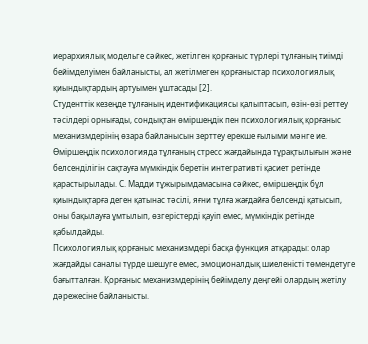иерархиялық модельге сәйкес, жетілген қорғаныс түрлері тұлғаның тиімді бейімделуімен байланысты, ал жетілмеген қорғаныстар психологиялық қиындықтардың артуымен ұштасады [2].
Студенттік кезеңде тұлғаның идентификациясы қалыптасып, өзін-өзі реттеу тәсілдері орнығады, сондықтан өміршеңдік пен психологиялық қорғаныс механизмдерінің өзара байланысын зерттеу ерекше ғылыми мәнге ие.
Өміршеңдік психологияда тұлғаның стресс жағдайында тұрақтылығын және белсенділігін сақтауға мүмкіндік беретін интегративті қасиет ретінде қарастырылады. С. Мадди тұжырымдамасына сәйкес, өміршеңдік бұл қиындықтарға деген қатынас тәсілі, яғни тұлға жағдайға белсенді қатысып, оны бақылауға ұмтылып, өзгерістерді қауіп емес, мүмкіндік ретінде қабылдайды.
Психологиялық қорғаныс механизмдері басқа функция атқарады: олар жағдайды саналы түрде шешуге емес, эмоционалдық шиеленісті төмендетуге бағытталған. Қорғаныс механизмдерінің бейімделу деңгейі олардың жетілу дәрежесіне байланысты.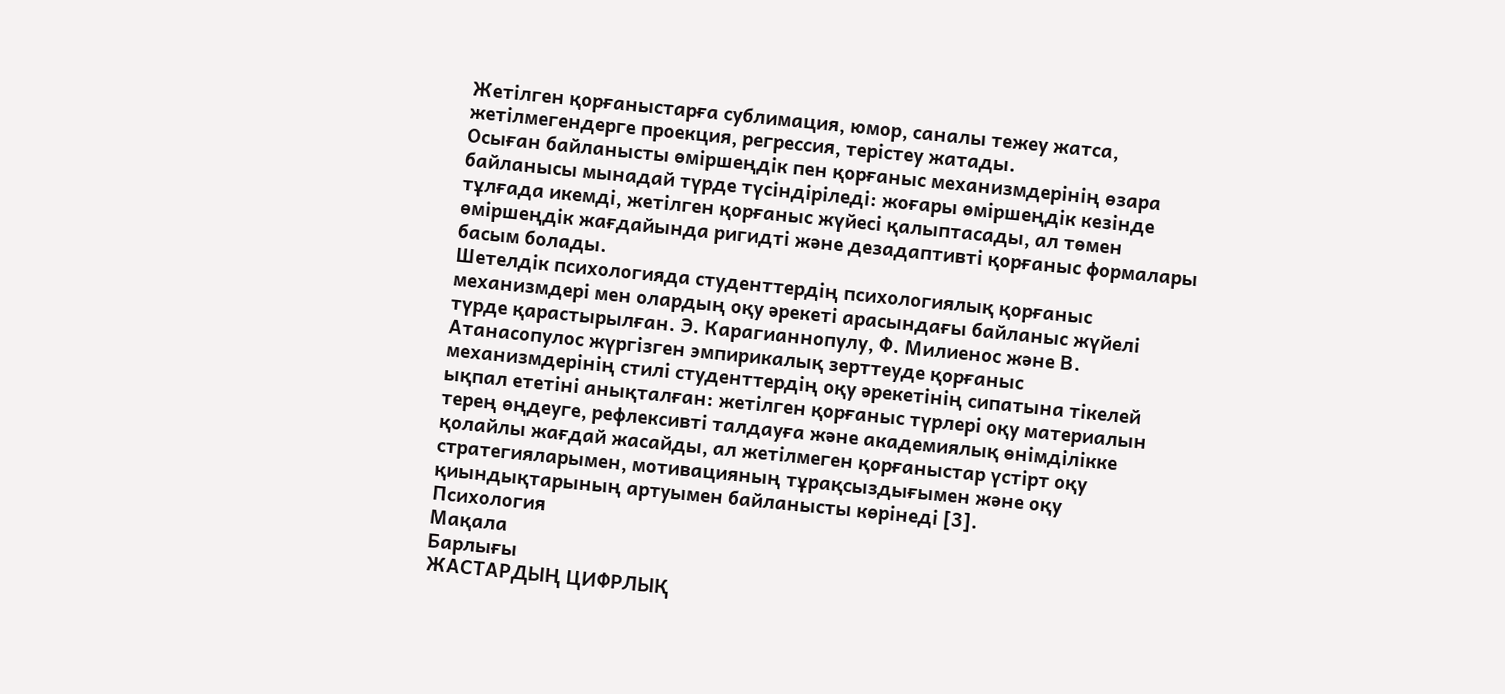Жетілген қорғаныстарға сублимация, юмор, саналы тежеу жатса, жетілмегендерге проекция, регрессия, терістеу жатады.
Осыған байланысты өміршеңдік пен қорғаныс механизмдерінің өзара байланысы мынадай түрде түсіндіріледі: жоғары өміршеңдік кезінде тұлғада икемді, жетілген қорғаныс жүйесі қалыптасады, ал төмен өміршеңдік жағдайында ригидті және дезадаптивті қорғаныс формалары басым болады.
Шетелдік психологияда студенттердің психологиялық қорғаныс механизмдері мен олардың оқу әрекеті арасындағы байланыс жүйелі түрде қарастырылған. Э. Карагианнопулу, Ф. Милиенос және В. Атанасопулос жүргізген эмпирикалық зерттеуде қорғаныс механизмдерінің стилі студенттердің оқу әрекетінің сипатына тікелей ықпал ететіні анықталған: жетілген қорғаныс түрлері оқу материалын терең өңдеуге, рефлексивті талдауға және академиялық өнімділікке қолайлы жағдай жасайды, ал жетілмеген қорғаныстар үстірт оқу стратегияларымен, мотивацияның тұрақсыздығымен және оқу қиындықтарының артуымен байланысты көрінеді [3].
Психология
Мақала
Барлығы
ЖАСТАРДЫҢ ЦИФРЛЫҚ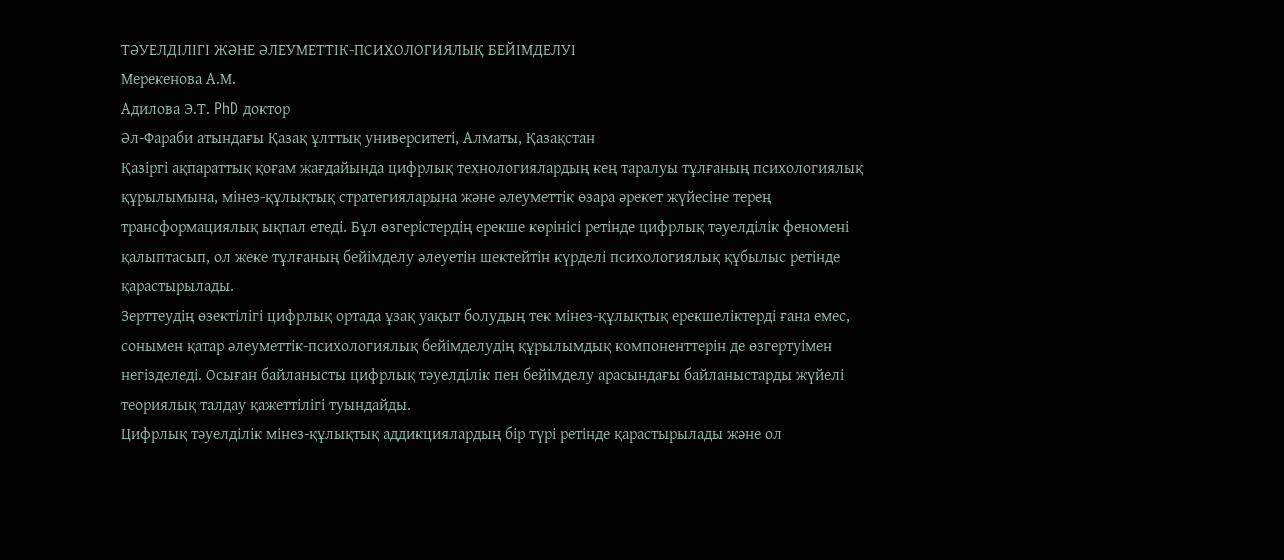ТӘУЕЛДІЛІГІ ЖӘНЕ ӘЛЕУМЕТТІК-ПСИХОЛОГИЯЛЫҚ БЕЙІМДЕЛУІ
Мерекенова А.М.
Адилова Э.Т. PhD доктор
Әл-Фараби атындағы Қазақ ұлттық университеті, Алматы, Қазақстан
Қазіргі ақпараттық қоғам жағдайында цифрлық технологиялардың кең таралуы тұлғаның психологиялық құрылымына, мінез-құлықтық стратегияларына және әлеуметтік өзара әрекет жүйесіне терең трансформациялық ықпал етеді. Бұл өзгерістердің ерекше көрінісі ретінде цифрлық тәуелділік феномені қалыптасып, ол жеке тұлғаның бейімделу әлеуетін шектейтін күрделі психологиялық құбылыс ретінде қарастырылады.
Зерттеудің өзектілігі цифрлық ортада ұзақ уақыт болудың тек мінез-құлықтық ерекшеліктерді ғана емес, сонымен қатар әлеуметтік-психологиялық бейімделудің құрылымдық компоненттерін де өзгертуімен негізделеді. Осыған байланысты цифрлық тәуелділік пен бейімделу арасындағы байланыстарды жүйелі теориялық талдау қажеттілігі туындайды.
Цифрлық тәуелділік мінез-құлықтық аддикциялардың бір түрі ретінде қарастырылады және ол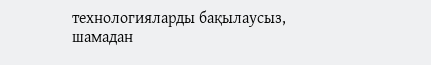технологияларды бақылаусыз, шамадан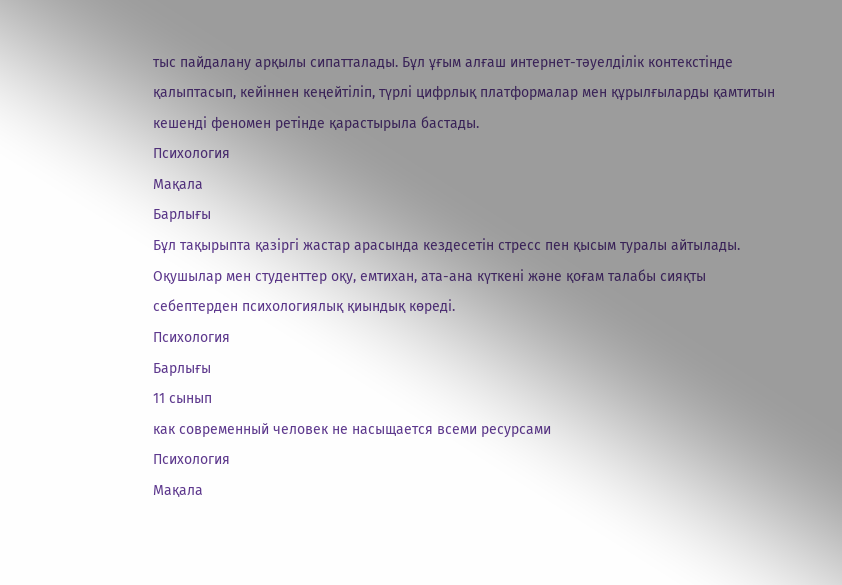тыс пайдалану арқылы сипатталады. Бұл ұғым алғаш интернет-тәуелділік контекстінде қалыптасып, кейіннен кеңейтіліп, түрлі цифрлық платформалар мен құрылғыларды қамтитын кешенді феномен ретінде қарастырыла бастады.
Психология
Мақала
Барлығы
Бұл тақырыпта қазіргі жастар арасында кездесетін стресс пен қысым туралы айтылады. Оқушылар мен студенттер оқу, емтихан, ата-ана күткені және қоғам талабы сияқты себептерден психологиялық қиындық көреді.
Психология
Барлығы
11 сынып
как современный человек не насыщается всеми ресурсами
Психология
Мақала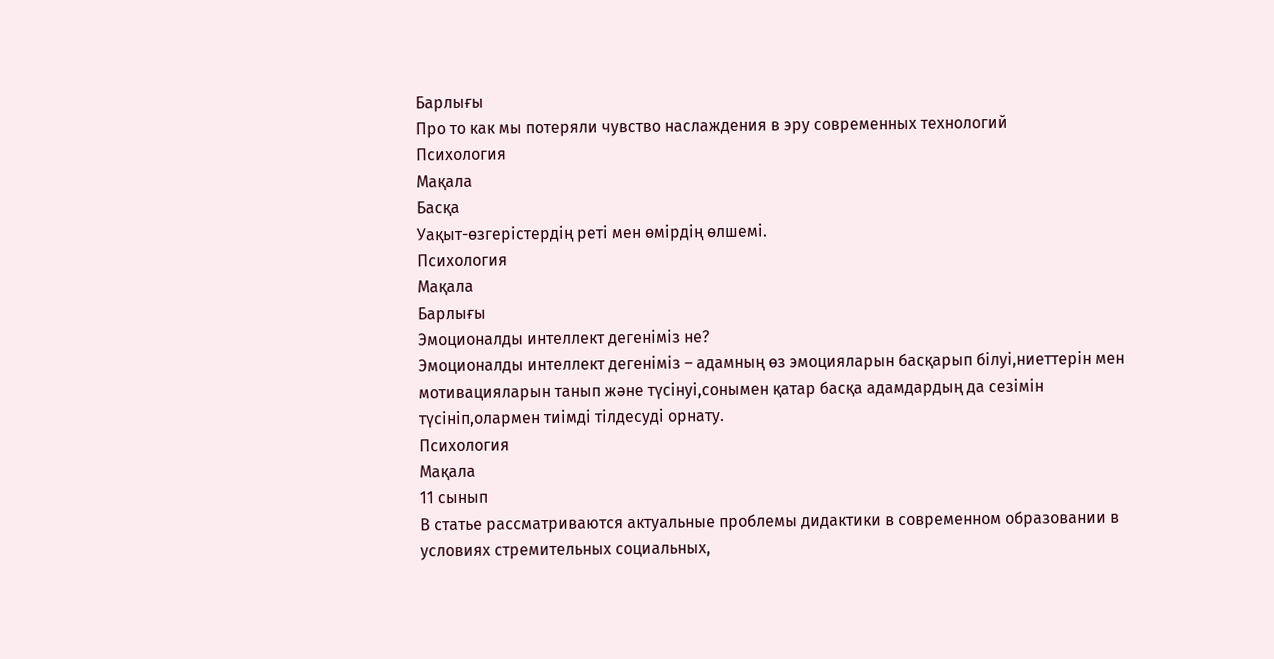Барлығы
Про то как мы потеряли чувство наслаждения в эру современных технологий
Психология
Мақала
Басқа
Уақыт-өзгерістердің реті мен өмірдің өлшемі.
Психология
Мақала
Барлығы
Эмоционалды интеллект дегеніміз не?
Эмоционалды интеллект дегеніміз – адамның өз эмоцияларын басқарып білуі,ниеттерін мен мотивацияларын танып және түсінуі,сонымен қатар басқа адамдардың да сезімін түсініп,олармен тиімді тілдесуді орнату.
Психология
Мақала
11 сынып
В статье рассматриваются актуальные проблемы дидактики в современном образовании в условиях стремительных социальных,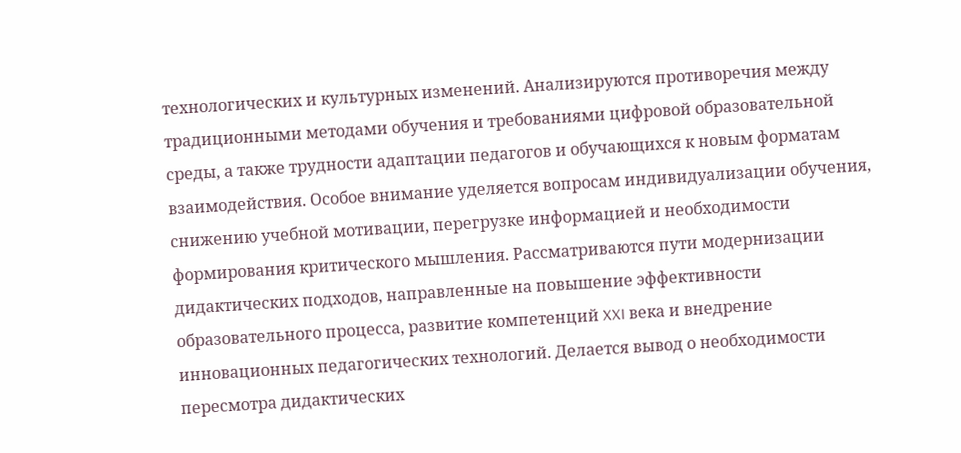технологических и культурных изменений. Анализируются противоречия между традиционными методами обучения и требованиями цифровой образовательной среды, а также трудности адаптации педагогов и обучающихся к новым форматам взаимодействия. Особое внимание уделяется вопросам индивидуализации обучения, снижению учебной мотивации, перегрузке информацией и необходимости формирования критического мышления. Рассматриваются пути модернизации дидактических подходов, направленные на повышение эффективности образовательного процесса, развитие компетенций XXI века и внедрение инновационных педагогических технологий. Делается вывод о необходимости пересмотра дидактических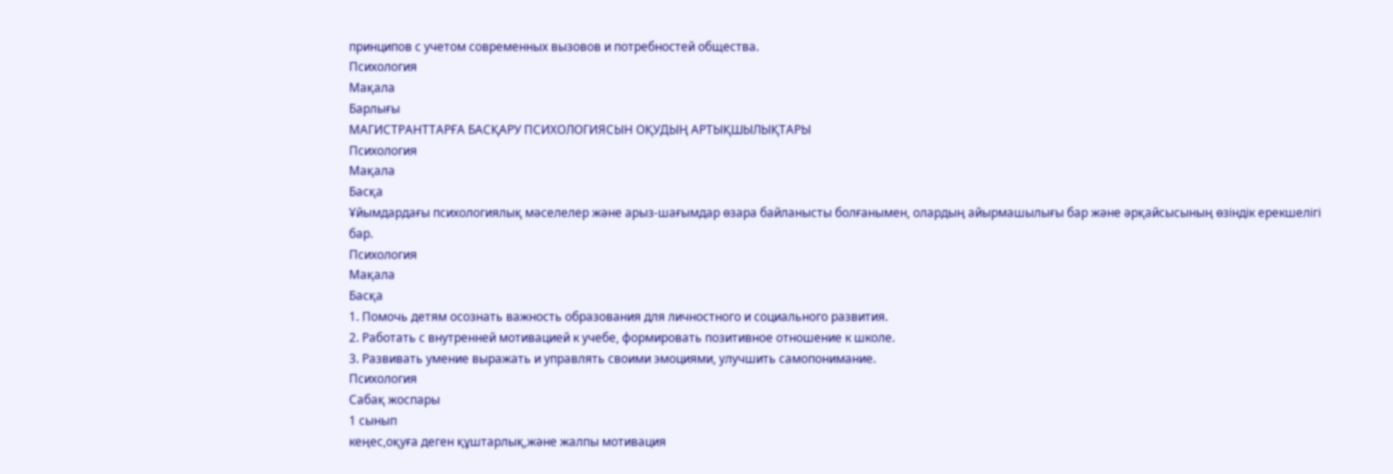принципов с учетом современных вызовов и потребностей общества.
Психология
Мақала
Барлығы
МАГИСТРАНТТАРҒА БАСҚАРУ ПСИХОЛОГИЯСЫН ОҚУДЫҢ АРТЫҚШЫЛЫҚТАРЫ
Психология
Мақала
Басқа
Ұйымдардағы психологиялық мәселелер және арыз-шағымдар өзара байланысты болғанымен, олардың айырмашылығы бар және әрқайсысының өзіндік ерекшелігі бар.
Психология
Мақала
Басқа
1. Помочь детям осознать важность образования для личностного и социального развития.
2. Работать с внутренней мотивацией к учебе, формировать позитивное отношение к школе.
3. Развивать умение выражать и управлять своими эмоциями, улучшить самопонимание.
Психология
Сабақ жоспары
1 сынып
кеңес,оқуға деген құштарлық,және жалпы мотивация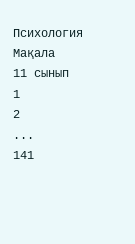Психология
Мақала
11 сынып
1
2
...
141